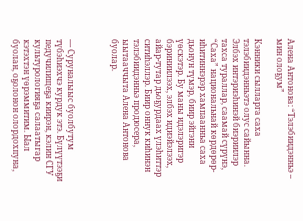Алена Антонова: “Тэлэбиидэнньэ – мин олоҕум”

Кэнники сылларга саха тэлэбиидэнньэтэ олус сайынна. Элбэх интэриэһинэй биэриилэр тахса тураллар, саамай сүрүнэ, “Саха” национальнай көрдөрөр-иһитиннэрэр хампаанньа саха дьонун түмэр, биир эйгэни үөскэтэр. Бу маны идэлэригэр бэриниилээх, элбэх идиэйэлээх, айар-тутар дьоҕурдаах үлэһиттэр ситиһэллэр. Биир оннук киһинэн тэлэбиидэнньэ продюсера, ыытааччыта Алена Антонова буолар.



— Суруналыыс буолбутум түбэһиэхчэ курдук этэ. Бүлүүтээҕи педучилищеҕа киирэн, кэлин СГУ культурологияҕа салаатыгар кэтэхтэн үөрэммитим. Ыал буолан, оҕолонон олордохпуна,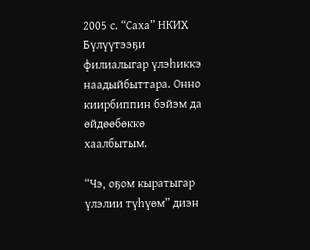2005 с. “Саха” НКИХ Бүлүүтээҕи филиалыгар үлэһиккэ наадыйбыттара. Онно киирбиппин бэйэм да өйдөөбөккө хаалбытым.

“Чэ, оҕом кыратыгар үлэлии түһүөм” диэн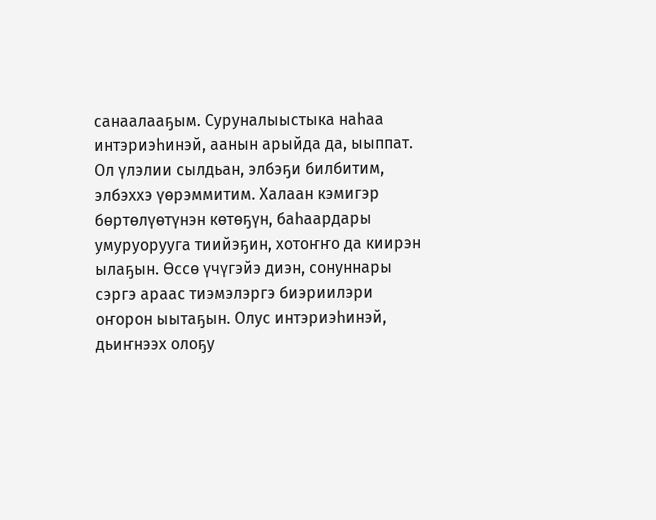санаалааҕым. Суруналыыстыка наһаа интэриэһинэй, аанын арыйда да, ыыппат. Ол үлэлии сылдьан, элбэҕи билбитим, элбэххэ үөрэммитим. Халаан кэмигэр бөртөлүөтүнэн көтөҕүн, баһаардары умуруорууга тиийэҕин, хотоҥҥо да киирэн ылаҕын. Өссө үчүгэйэ диэн, сонуннары сэргэ араас тиэмэлэргэ биэриилэри оҥорон ыытаҕын. Олус интэриэһинэй, дьиҥнээх олоҕу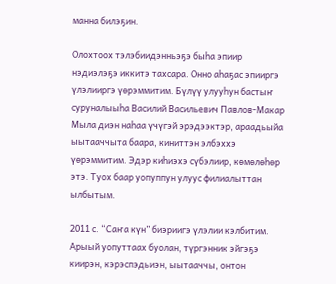манна билэҕин.

Олохтоох тэлэбиидэнньэҕэ быһа эпиир нэдиэлэҕэ иккитэ тахсара. Онно аһаҕас эпииргэ үлэлииргэ үөрэммитим. Бүлүү улууһун бастыҥ суруналыыһа Василий Васильевич Павлов‑Макар Мыла диэн наһаа үчүгэй эрэдээктэр, араадьыйа ыытааччыта баара, киниттэн элбэххэ үөрэммитим. Эдэр киһиэхэ сүбэлиир, көмөлөһөр этэ. Туох баар уопуппун улуус филиалыттан ылбытым.

2011 с. “Саҥа күн” биэриигэ үлэлии кэлбитим. Арыый уопуттаах буолан, түргэнник эйгэҕэ киирэн, кэрэспэдьиэн, ыытааччы, онтон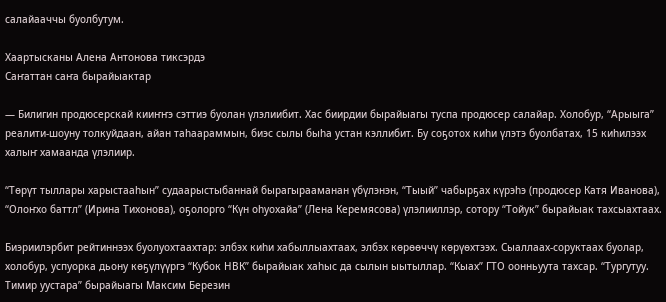салайааччы буолбутум.

Хаартысканы Алена Антонова тиксэрдэ
Саҥаттан саҥа бырайыактар

— Билигин продюсерскай кииҥҥэ сэттиэ буолан үлэлиибит. Хас биирдии бырайыагы туспа продюсер салайар. Холобур, “Арыыга” реалити-шоуну толкуйдаан, айан таһаараммын, биэс сылы быһа устан кэллибит. Бу соҕотох киһи үлэтэ буолбатах, 15 киһилээх халыҥ хамаанда үлэлиир.

“Төрүт тыллары харыстааһын” судаарыстыбаннай бырагырааманан үбүлэнэн, “Тыый” чабырҕах күрэһэ (продюсер Катя Иванова), “Олоҥхо баттл” (Ирина Тихонова), оҕолорго “Күн оһуохайа” (Лена Керемясова) үлэлииллэр, сотору “Тойук” бырайыак тахсыахтаах.

Биэриилэрбит рейтиннээх буолуохтаахтар: элбэх киһи хабыллыахтаах, элбэх көрөөччү көрүөхтээх. Сыаллаах-соруктаах буолар, холобур, успуорка дьону көҕүлүүргэ “Кубок НВК” бырайыак хаһыс да сылын ыытыллар. “Кыах” ГТО оонньуута тахсар. “Тургутуу. Тимир уустара” бырайыагы Максим Березин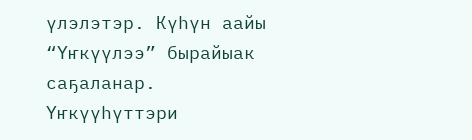үлэлэтэр. Күһүн аайы “Үҥкүүлээ” бырайыак саҕаланар. Үҥкүүһүттэри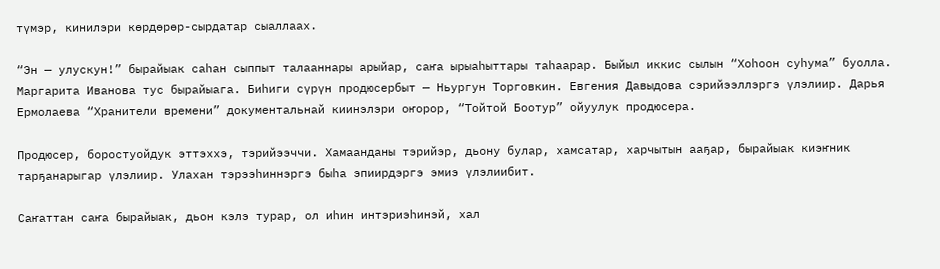түмэр, кинилэри көрдөрөр-сырдатар сыаллаах.

“Эн — улускун!” бырайыак саһан сыппыт талааннары арыйар, саҥа ырыаһыттары таһаарар. Быйыл иккис сылын “Хоһоон суһума” буолла. Маргарита Иванова тус бырайыага. Биһиги сүрүн продюсербыт — Ньургун Торговкин. Евгения Давыдова сэрийээллэргэ үлэлиир. Дарья Ермолаева “Хранители времени” документальнай киинэлэри оҥорор, “Тойтой Боотур” ойуулук продюсера.

Продюсер, боростуойдук эттэххэ, тэрийээччи. Хамаанданы тэрийэр, дьону булар, хамсатар, харчытын ааҕар, бырайыак киэҥник тарҕанарыгар үлэлиир. Улахан тэрээһиннэргэ быһа эпиирдэргэ эмиэ үлэлиибит.

Саҥаттан саҥа бырайыак, дьон кэлэ турар, ол иһин интэриэһинэй, хал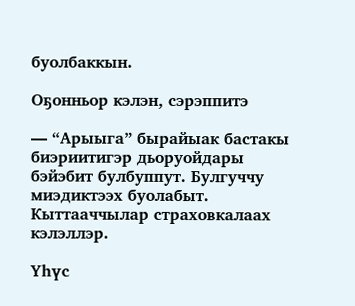буолбаккын.

Оҕонньор кэлэн, сэрэппитэ

— “Арыыга” бырайыак бастакы биэриитигэр дьоруойдары бэйэбит булбуппут. Булгуччу миэдиктээх буолабыт. Кыттааччылар страховкалаах кэлэллэр.

Үһүс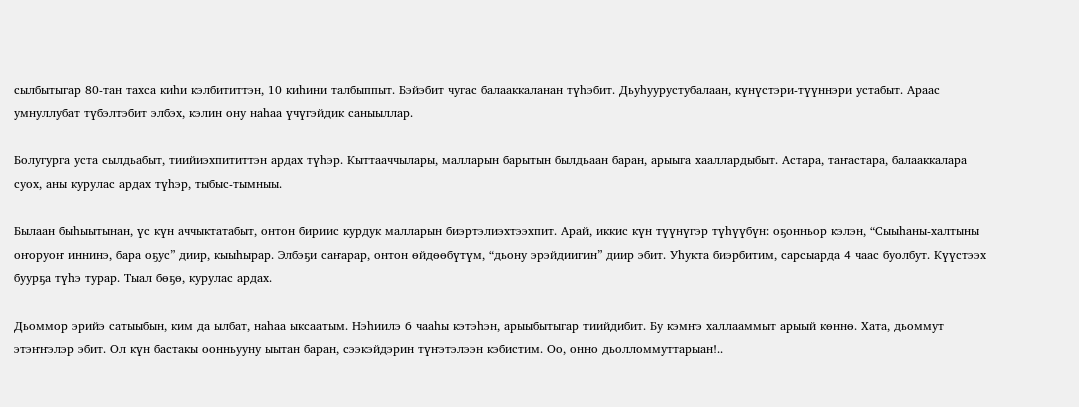сылбытыгар 80‑тан тахса киһи кэлбититтэн, 10 киһини талбыппыт. Бэйэбит чугас балааккаланан түһэбит. Дьуһуурустубалаан, күнүстэри-түүннэри устабыт. Араас умнуллубат түбэлтэбит элбэх, кэлин ону наһаа үчүгэйдик саныыллар.

Болугурга уста сылдьабыт, тиийиэхпититтэн ардах түһэр. Кыттааччылары, малларын барытын былдьаан баран, арыыга хааллардыбыт. Астара, таҥастара, балааккалара суох, аны курулас ардах түһэр, тыбыс-тымныы.

Былаан быһыытынан, үс күн аччыктатабыт, онтон бириис курдук малларын биэртэлиэхтээхпит. Арай, иккис күн түүнүгэр түһүүбүн: оҕонньор кэлэн, “Сыыһаны-халтыны оҥоруоҥ иннинэ, бара оҕус” диир, кыыһырар. Элбэҕи саҥарар, онтон өйдөөбүтүм, “дьону эрэйдиигин” диир эбит. Уһукта биэрбитим, сарсыарда 4 чаас буолбут. Күүстээх буурҕа түһэ турар. Тыал бөҕө, курулас ардах.

Дьоммор эрийэ сатыыбын, ким да ылбат, наһаа ыксаатым. Нэһиилэ 6 чааһы кэтэһэн, арыыбытыгар тиийдибит. Бу кэмҥэ халлааммыт арыый көннө. Хата, дьоммут этэҥҥэлэр эбит. Ол күн бастакы оонньууну ыытан баран, сээкэйдэрин түҥэтэлээн кэбистим. Оо, онно дьолломмуттарыан!..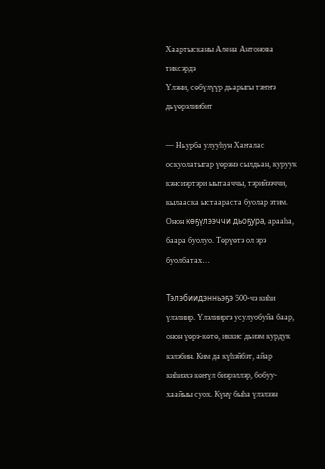Хаартысканы Алена Антонова тиксэрдэ
Үлэни, сөбүлүүр дьарыгы тэҥҥэ дьүөрэлиибит

— Ньурба улууһун Хаҥалас оскуолатыгар үөрэнэ сылдьан, куруук кэнсиэртэри ыытааччы, тэрийээччи, кылааска ыстаараста буолар этим. Онон көҕүлээччи дьоҕура, арааһа, баара буолуо. Төрүөтэ ол эрэ буолбатах…

Тэлэбиидэнньэҕэ 500‑чэ киһи үлэлиир. Үлэлииргэ усулуобуйа баар, онон үөрэ-көтө, иккис дьиэм курдук кэлэбин. Ким да күһэйбэт, айар киһиэхэ көҥүл биэрэллэр, бобуу-хаайыы суох. Күнү быһа үлэлээн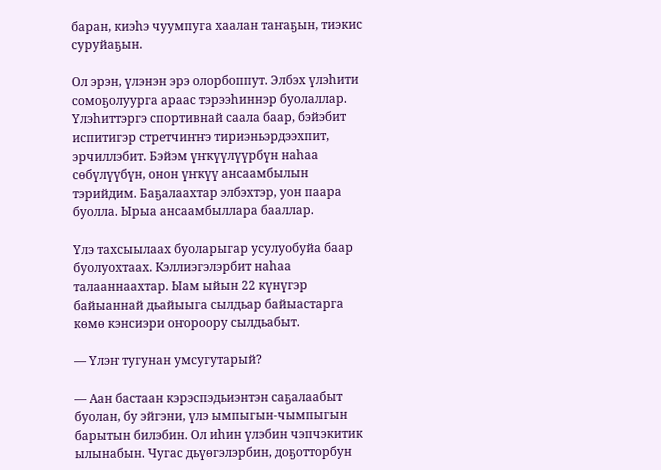баран, киэһэ чуумпуга хаалан таҥаҕын, тиэкис суруйаҕын.

Ол эрэн, үлэнэн эрэ олорбоппут. Элбэх үлэһити сомоҕолуурга араас тэрээһиннэр буолаллар. Үлэһиттэргэ спортивнай саала баар, бэйэбит испитигэр стретчиҥҥэ тириэньэрдээхпит, эрчиллэбит. Бэйэм үҥкүүлүүрбүн наһаа сөбүлүүбүн, онон үҥкүү ансаамбылын тэрийдим. Баҕалаахтар элбэхтэр, уон паара буолла. Ырыа ансаамбыллара бааллар.

Үлэ тахсыылаах буоларыгар усулуобуйа баар буолуохтаах. Кэллиэгэлэрбит наһаа талааннаахтар. Ыам ыйын 22 күнүгэр байыаннай дьайыыга сылдьар байыастарга көмө кэнсиэри оҥороору сылдьабыт.

— Үлэҥ тугунан умсугутарый?

— Аан бастаан кэрэспэдьиэнтэн саҕалаабыт буолан, бу эйгэни, үлэ ымпыгын-чымпыгын барытын билэбин. Ол иһин үлэбин чэпчэкитик ылынабын. Чугас дьүөгэлэрбин, доҕотторбун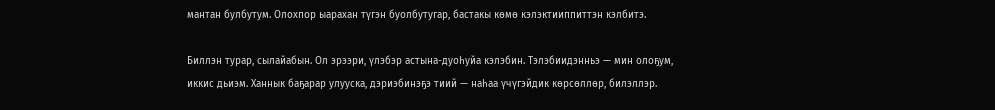мантан булбутум. Олохпор ыарахан түгэн буолбутугар, бастакы көмө кэлэктииппиттэн кэлбитэ.

Биллэн турар, сылайабын. Ол эрээри, үлэбэр астына-дуоһуйа кэлэбин. Тэлэбиидэнньэ — мин олоҕум, иккис дьиэм. Ханнык баҕарар улууска, дэриэбинэҕэ тиий — наһаа үчүгэйдик көрсөллөр, билэллэр.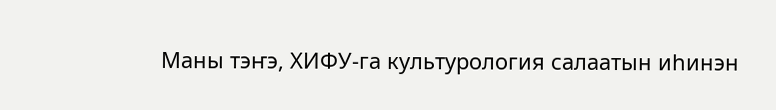Маны тэҥэ, ХИФУ-га культурология салаатын иһинэн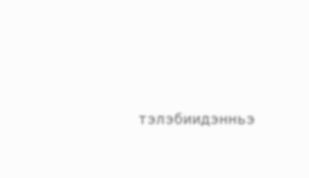тэлэбиидэнньэ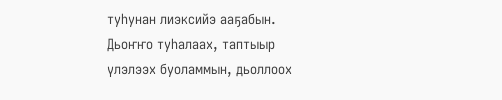туһунан лиэксийэ ааҕабын. Дьоҥҥо туһалаах, таптыыр үлэлээх буоламмын, дьоллоох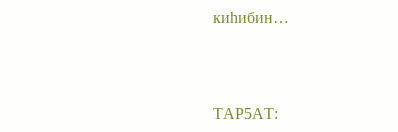киһибин…



ТАР5АТ: